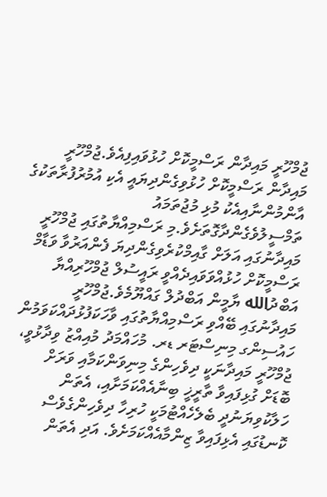ޖުމްހޫރީ މައިދާން ރަސްމީކޮށް ހުޅުވައިފިއެވެ.ޖުމްހޫރީ މައިދާން ރަސްމީކޮށް ހުޅުވިގެންދިޔައީ އެކި އުމުރުފުރާތަކުގެ އާންމުންނާއިއެކު މުޅި މުޖުތަމައު ތަމްސީލުވެގެންދާގޮތަށެވެ.މި ރަސްމިއްޔާތުގައި ޖުމްހޫރީ މައިދާނުގައި އަލަށް ގާއިމްކުރެވިގެންދިޔަ ފެންއަރުވާ ވަޑާމް ރަސްމީކޮށް ހުޅުއްވަވައިދެއްވީ ރައީސުލް ޖުމްހޫރިއްޔާ އަބްދުالله ޔާމީން އަބްދުލް ގައްޔޫމެވެ.ޖުމްހޫރީ މައިދާނުގައި ބޭއްވި ރަސްމިއްޔާތުގައި ވާހަކަފުޅުދައްކަވަމުން ހައުސިންގ މިނިސްޓަރ ޑރ. މުހައްމަދު މުއިއްޒު ވިދާޅުވީ، ޖުމްހޫރީ މައިދާނަކީ ދިވެހިންގެ މިނިވަންކަމާއި ވަރަށް ބޮޑަށް ގުޅިފައިވާ ތާރީޚީ ބިނާއެއްކަމަށާއި، އެތަން ހަލާކުވިޔަނުދީ ބެލެހެއްޓުމަކީ ހުރިހާ ދިވެހިންގެވެސް ކޮނޑުގައި އެޅިފައިވާ ޒިންމާއެއްކަމަށެވެ. އަދި އެތަން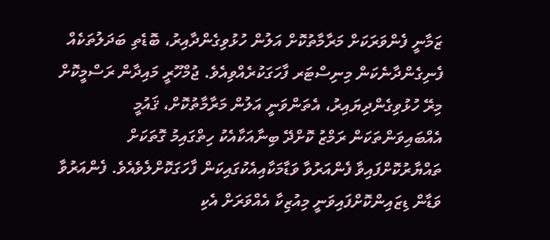ޒަމާނީ ފެންވަރަކަށް މަރާމާތުކޮށް އަލުން ހުޅުވިގެންދާއިރު، ބޮޑެތި ބަދަލުތަކެއް ފެނިގެންދާނެކަން މިނިސްޓަރ ފާހަގަކުރެއްވިއެވެ. ޖުމްހޫރީ މައިދާން ރަސްމީކޮށް މިރޭ ހުޅުވިގެންދިޔައިރު، އެތަންވަނީ އަލުން މަރާމާތުކޮށް، ޤައުމީ އެއްބައިވަންތަކަން ރަމްޒު ކޮށްދޭ ބިނާއަކާއެކު ހިތްގައިމު ގޮތަކަށް ތައްޔާރުކޮށްފައިވާ ފެންއަރުވާ ވަޑާމަކާއިއެކުގައިކަން ފާހަގަކޮށްލެވެއެވެ. ފެންއަރުވާ ވަޑާން ޑިޒައިންކޮށްފައިވަނީ މިއުޒިކާ އެއްވަރަށް އެކި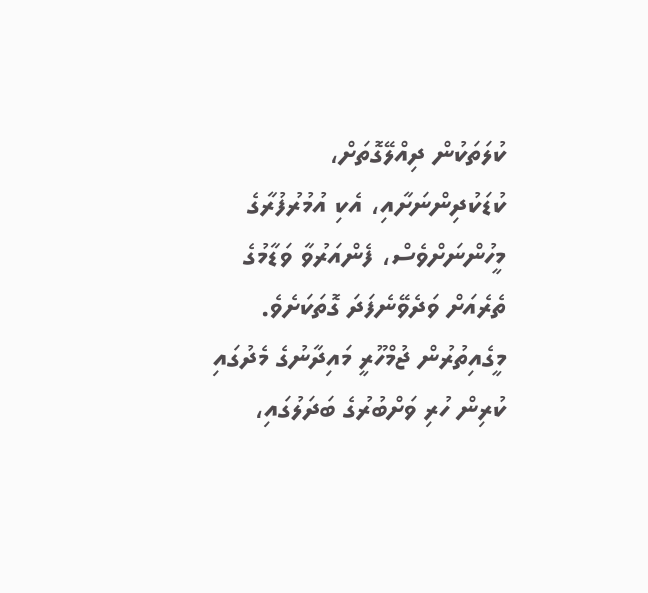ކުލަތަކުން ދިއްލޭގޮތަށް، ކުޑަކުދިންނަށާއި، އެކި އުމުރުފުރާގެ މީހުންނަށްވެސް، ފެންއަރުވާ ވަޑާމުގެ ތެރެއަށް ވަދެވޭނެފަދަ ގޮތަކަށެވެ. މީގެއިތުރުން ޖުމްހޫރީ މައިދާނުގެ މެދުގައި ކުރިން ހުރި ވަށްބުރުގެ ބަދަލުގައި،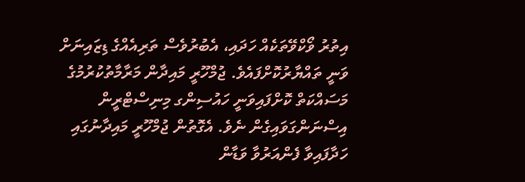އިތުރު ވޯކްވޭތަކެއް ހަދައި، އެބުރުވެސް ތަރިއެއްގެ ޑިޒައިނަށް ވަނީ ތައްޔާރުކޮށްފައެވެ. ޖުމްހޫރީ މައިދާން މަރާމާތުކުރުމުގެ މަސައްކަތް ކޮށްފައިވަނީ ހައުސިންގ މިނިސްޓްރީން އިސްނަންގަވައިގެން ނެވެ. އެގޮތުން ޖުމްހޫރީ މައިދާނުގައި ހަދާފައިވާ ފެންއަރުވާ ވަޑާން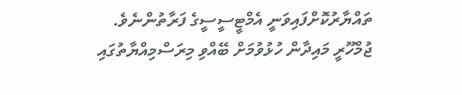ތައްޔާރުކޮށްފައިވަނީ އެމްޓީސީސީގެ ފަރާތުންނެވެ. ޖުމްހޫރީ މައިދާން ހުޅުވުމަށް ބޭއްވި މިރަސްމިއްޔާތުގައި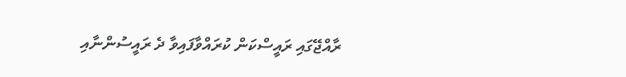ރާއްޖޭގައި ރައީސްކަން ކުރައްވާފައިވާ ދެ ރައީސުންނާއި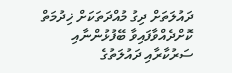ދައުލަތަށް ދިގު މުއްދަތަކަށް ޚިދުމަތް ކޮށްދެއްވާފައިވާ ބޭފުޅުންނާއި ސަރުކާރާއި ދައުލަތުގެ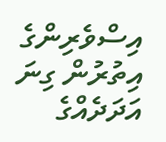އިސްވެރިންގެ އިތުރުން ގިނަ އަދަދެއްގެ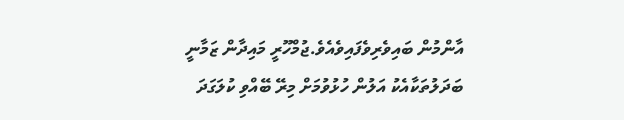އާންމުން ބައިވެރިވެފައިވެއެވެ.ޖުމްހޫރީ މައިދާން ޒަމާނީ ބަދަލުތަކާއެކު އަލުން ހުޅުވުމަށް މިރޭ ބޭއްވި ކުލަގަދަ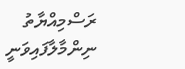ރަސްމިއްޔާތު ނިންމާލާފައިވަނީ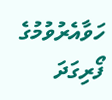ހަވާއެރުވުމުގެ ފޯރިގަދަ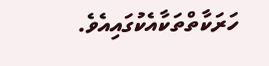ހަރަކާތްތަކާއެކުގައިއެވެ.